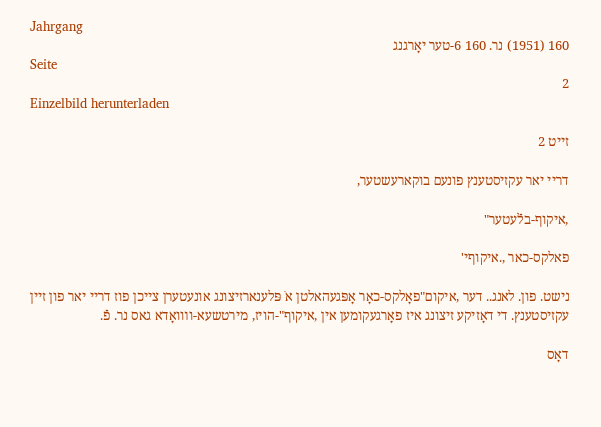Jahrgang
160 (1951) נר. 160 6-טער יאָרגנג
Seite
2
Einzelbild herunterladen

זייט 2

דריי יאר עקזיסטענץ פונעם בוקארעשטער,

,איקוף-בלֿעטער"

פאלקס-כאר ,.איקוףי'

נישט. פון. לאנג.. דער ,איקום"פאָלקס-כאָר אָפּגעהאלטן אֹ פּלענארזיצונג אונעטערן צייכן פוז דריי יאר פון זיין עקזיסטענץ. די דאָזיקע זיצונג איז פאָרגעקומען אין ,איקוף"-הויז, מירטשעא-וװואָדא גאס נר. פֿ.

דאָס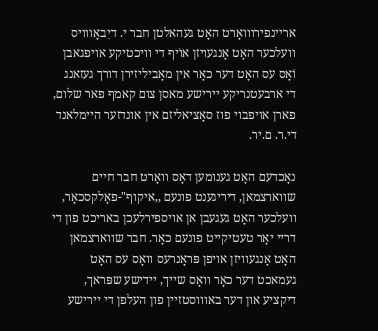אריינפירװואָרט האָט געהאלטן חבר י. דיִבאָװויס וועלכער האָט אָנגעויזן אוֹיף די וויכטיקע אויפגאבן וֹאָס עס האָט דער כאָר אין מאָביליזירן דורך געזאנג די ארבעטנריקע יירישע מאסן צום קאמף פאר שלום, פארן אויפבוי פוז סאָציאליזם אין אונדזער היימלאנד די.ר. ם.יר.

נאָכדעם האָט גענומען דאָס װאָרט חבר חיים שווארצמאן, דיריגענט פונעם ,,איקוף"-פאָלקסכאָר, וועלכער האָט געגעבן אן אויספירלעכן באריכט פון די דריי יאָר טעטיקייט פונעם כאָר. חבר שווארצמאן האָט אָנגעוויזן אויפן פּראָנרעס וואָס עס האָט געמאכט דער כאָר װאָס שייך, יידישע שפּראך, דיקציע און דער באוווסטזיין פון העלפן די יירישע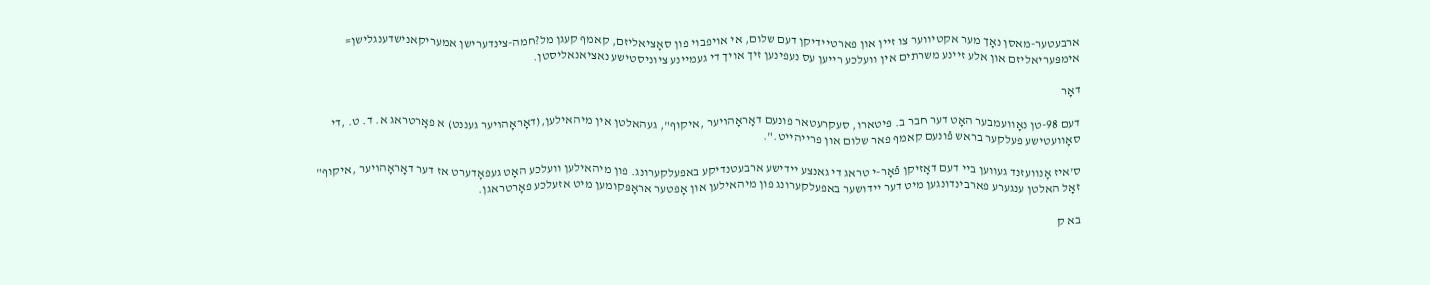ארבעטער-מאסן נאָך מער אקטיווער צו זיין און פארטיידיקן דעם שלום, אי אויפבוי פון סאָציאליזם, קאמף קעגן מל?חמה-צינדערישן אמעריקאנישדענגלישן= אימפּעריאליזם און אלע זיינע משרתים אין וועלכע רייען עס נעפינען זיך אויך די געמיינע ציוניסטישע נאציאנאליסטן.

דאָר

דעם 98-טן נאָוועמבער האָט דער חבר ב. פּיטארו, סעקרעטאר פונעם דאָראָהױער ,איקוף", געהאלטן אין מיהאילען,(דאָראָהױער געננט) א פאָרטראג א. ד. ט. ,די סאָוועטישע פעלקער בראש פֿונעם קאמף פאר שלום און פרייהייט.".

ס'איז אָנוועזנד געווען ביי דעם דאָזיקן פֿאָר-י טראג די גאנצע יידישע ארבעטנדיקע באפעלקערונג. פון מיהאילען וועלכע האָט געפאָדערט אז דער דאָראָהױער ,איקוף" זאָל האלטן ענגערע פארבינדונגען מיט דער יידושער באפעלקערונג פון מיהאילען און אָפטער אראָפּקומען מיט אזעלכע פאָרטראגן.

בא ק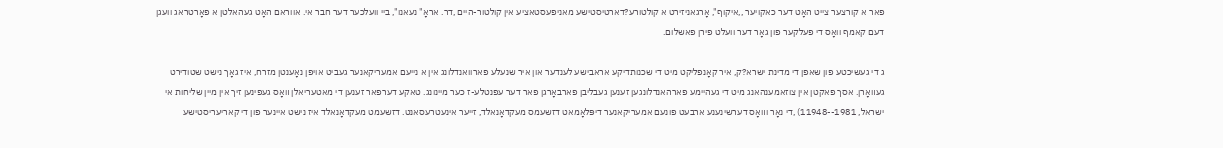פאר א קורצער צייט האָט דער כאקויער ,,איקוף", אָרגאניזירט א קולטורע?דארטיסטישע מאניפעסטאציע אין קולטור-היים ,דר. אראָ" נעאנו", ביי וועלכער דער חבר אי. אווראם האָט געהאלטן א פאָרטראג וועגן דעם קאמף וואָס די פעלקער פון גאָר דער וועלט פירן פאשלום.

ג די געשיכטע פון שאפן די מדינת ישרא?ק, איר קאָנפליקט מיט די שכנותדיקע אראבישע לענדער און איר שנעלע פארוואנדלונג אין א נייעם אמעריקאנער געביט אויפן נאָענטן מזרח, איז גאָך נישט שטודירט געװאָרן. אסך פאקטן אין צוזאמענהאנג מיט די געהיימע פארהאנדלונגען זענען געבליבן פארבאָרגן פאר דער עפנטלע-ז כער מיינונג. טאקע דערפאר זענען די מאטעריאלן װאָס געפינען זיך אין מיין שליחות אי ישראל, 1981--11948) ,די נאָר וװאָס דערשינענע ארבעט פונעם אמעריקאנער דיפּלאָמאט דזשעמס מעקדאָנאלד, זייער אינעטרעסאנט. דזשעמט מעקדאָנאלד איז נישט איינער פון די קאריעריסטישע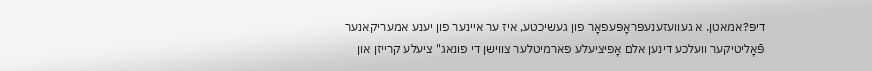דיפּ?אמאטן. א געוועזענעפּראָפּעפאָר פון געשיכטע, איז ער איינער פון יענע אמעריקאנער פּֿאָליטיקער וועלכע דינען אלם אָפיציעלע פארמיטלער צווישן די פונאג" ציעלע קרייזן און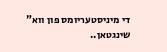די מיניסטעריומס פון ווא" שינגטאן..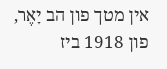אין מטך פון הב יָאֶר, פון 1918 ביז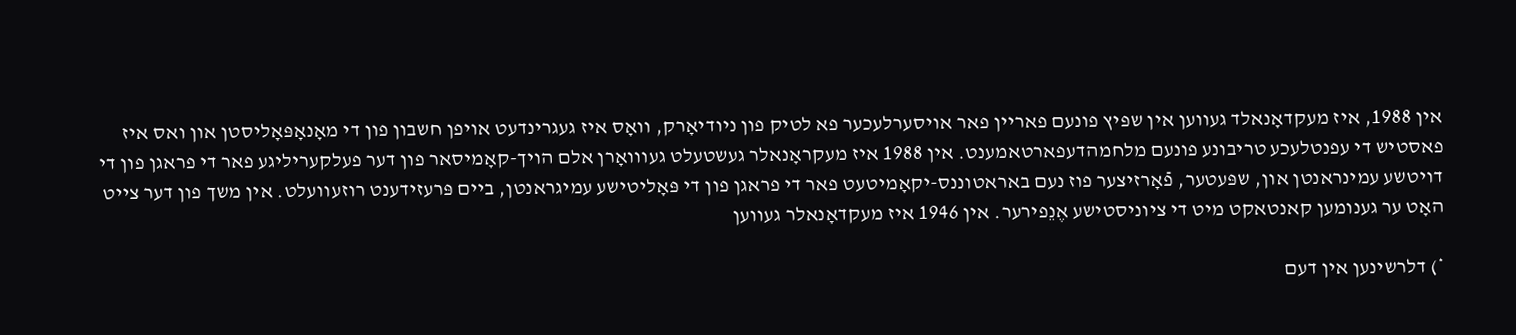אין 1988, איז מעקדאָנאלד געווען אין שפּיץ פונעם פאריין פאר אויסערלעכער פא לטיק פון ניודיאָרק, װאָס איז געגרינדעט אויפן חשבון פון די מאָנאָפּאָליסטן און ואס איז פאסטיש די עפנטלעכע טריבונע פונעם מלחמהדעפארטאמענט. אין 1988 איז מעקראָנאלר געשטעלט געװואָרן אלם הויך-קאָמיסאר פון דער פעלקעריליגע פאר די פראגן פון די דויטשע עמינראנטן און, שפּעטער, פֿאָרזיצער פוז נעם באראטוננס-יקאָמיטעט פאר די פראגן פון די פּאָליטישע עמיגראנטן, ביים פּרעזידענט רוזעוועלט. אין משך פון דער צייט האָט ער גענומען קאנטאקט מיט די ציוניסטישע אֶנֵפירער. אין 1946 איז מעקדאָנאלר געווען

*) דלרשינען אין דעם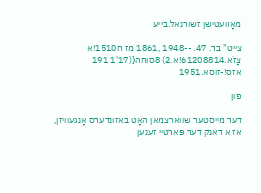מאָװעטישן זשורנאל.בייע

צייט" בר. 47. --1948 ,1861 מז ח1510!א צָזֹא.61208814!א.2) 8סוחה{(17'1 191 אזס!-זוסא.1951

פון

דער מייסטער שווארצמאן האָט באזונדערס אָנגעוויזן, אז א דאנק דער פּארטיי זענען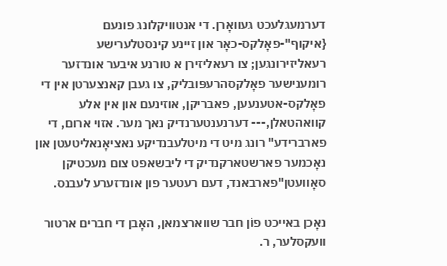דערמעגלעכט געוואָרן. די אנטוויקלונג פונעם {איקוף"-פאָלקס-כאָר און זיינע קינסטלערישע רעאליזירונגען; צו רעאליזירן א טורנע איבער אונדזער רומענישער פאָלקסהרעפּובליק, צו געבן קאנצערטן אין די פאָלקס-אטענעען, פאבריקן, אוזינעם און אין אלע קוואהטאלן,--- דערנענטערנדיק נאך מער. אזוי ארום, די פארברידע" רונג מיט די מיטלעבנדיקע נאציאָנאליטעטן און נאָכמער פארשטארקנדיק די ליבשאפט צום מעכטיקן סאָוועטן"פארבאנד, דעם רעטער פון אונדזערע לעבנס.

נאָכן באייכט פוֹן חבר שווארצמאן, האָבן די חברים ארטור וועקסלער, ר.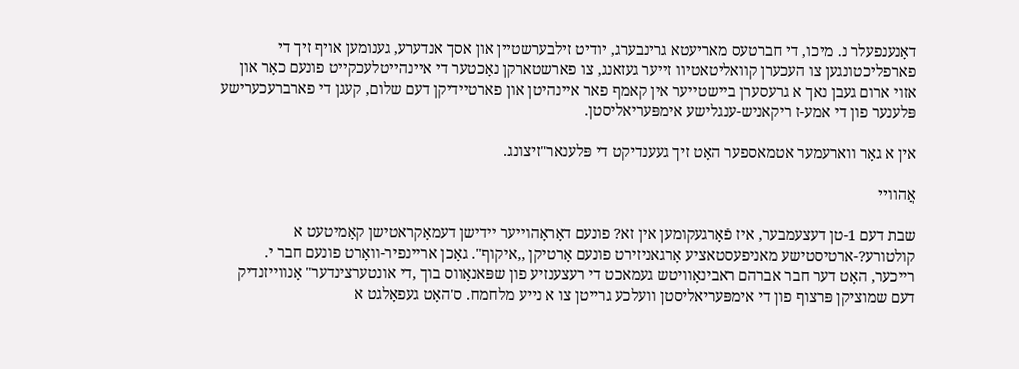דאָנענפעלר נ. מיכו, די חברטעס מאריעטא גרינבערג, יודיט זילבערשטיין און אסך אנדערע, גענומען אויף זיך די פארפליכטונגען צו העכערן קוואליטאטיוו זייער געזאנג, צו פארשטארקן נאָכטער די איינהייטלעכקייט פונעם כאָר און אזוי ארום געבן נאך א גרעסערן ביישטייער אין קאמף פאר איינהיטן און פארטיידיקן דעם שלום, קעגן די פארברעכערישע פּלענער פון די אמע-ז ריקאניש-ענגלישע אימפּעריאליסטן.

אין א גאָר ווארעמער אטמאספער האָט זיך געענדיקט די פּלענאר"זיצונג.

אֲהוױי

שבת דעם 1-טן דעצעמבער, איז פֿאָרגעקומען אין זא? פונעם דאָראָהױיער יידישן דעמאָקראטישן קאָמיטעט א קולטורע?-ארטיסטישע מאניפעסטאציע אָרגאניזירט פונעם אָרטיקן ,,איקוף". גאָכן אריינפיר-װאָרט פונעם חבר י. רייכער, האָט דער חבר אברהם ראבינאָוויטש געמאכט די רעצענזיע פון שפּאנאָווס בוך ,די אונטערצינדער" אָנווייזנדיק דעם שמוציקן פּרצוף פון די אימפּעריאליסטן וועלכע גרייטן צו א נייע מלחמח. ס'האָט געפאָלגט א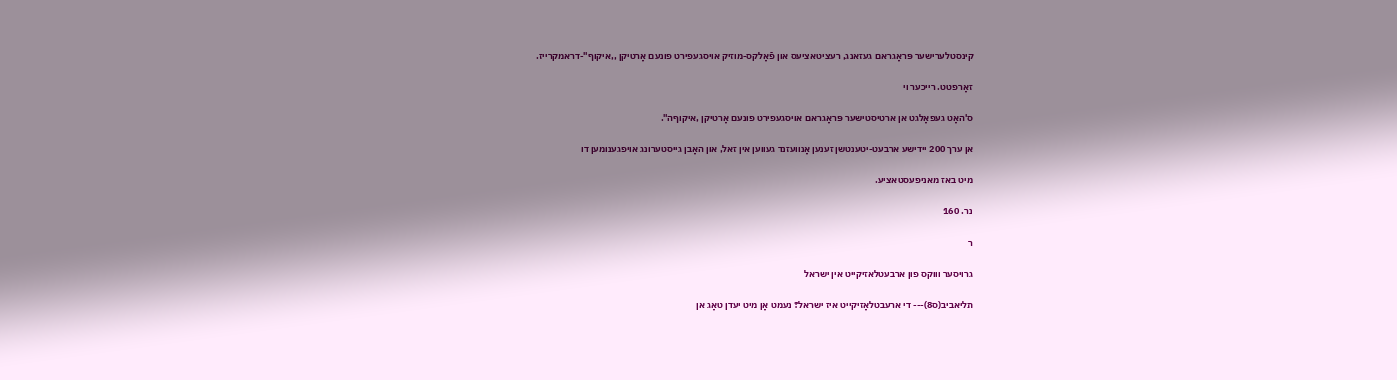קינסטלערישער פּראָגראם געזאנג, רעציטאציעס און פֿאָלקס-מוזיק אויסגעפירט פונעם אָרטיקן ,,איקוף"-דראמקרייז.

זאָרפטט. רייכער וי

ס'האָט געפאָלגט אן ארטיסטישער פּראָגראם אויסגעפירט פונעם אָרטיקן ,איקוףה".

אן ערך 200 יידישע ארבעט-יטענטשן זענען אָנוועזנד געווען אין זאל, און האָבן גייסטערונג אויפגענומען דו

מיט באז מאניפעסטאציע.

נר. 160

ר

גרויסער וווקס פון ארבעטלאזיקייט אין ישראל

תליאביב(ס8)--- די ארעבטלאָזיקייט איז ישראל? נעמט אָן מיט יעדן טאָג אן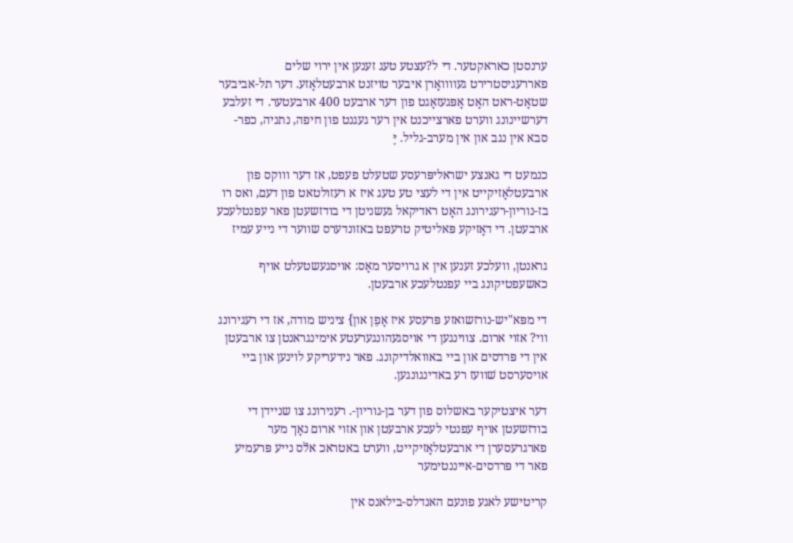ערנסטן כאראקטער. די ל?עצטע טעג זענען אין ירוי שלים פאררעגיסטרירט געוװואָרן איבער טויזנט ארבעטלאָזע. דער תל-אביבער שטאָט-ראט האָט אָפּגעזאָגט פון דער ארבעט 400 ארבעטער. די זעלבע דערשיינונג ווערט פארצייכנט אין רער געגנט פון חיפה, נתניה, כפר-סבא אין נגב און אין מערב-גליל. יֶּ

כנמעט די גאנצע ישראליפּרעסע שטעלט פעפט, אז דער וווקס פון ארבעטלאָזיקייט אין די לעצי טע טעג איז א רעזולטאט פון דעם, ואס רו בז-נוריון-רעגירונג האָט ראדיקאל געשניטן די בודזשעטן פאר עפנטלעכע ארבעטן. די דאָזיקע פּאליטיק טרעפט באזונדערס שווער די נייע עמיז

גראנטן, וועלכע זענען אין א גרויסער מאָס: אויסגעשטעלט אויף כאשעפטיקונג ביי עפנטלעכע ארבעטן.

די מפּא"יש-נורזשואזע פּרעסע איז אָפֵן און} ציניש מודה, אז די רעגירונג ווי? אזוי ארום. צווינגען די אויסגעהונגערעטע אימינגראנטן צו ארבעטן אין די פּרדסים און ביי באוואלדיקונג. פאר נידעריקע לוינען און ביי אויסערסט שׁוועז רע באדינגונגען.

דער איצטיקער באשלוס פון דער בן-גוריון-. רענירונג צו שניידן די בודזשעטן אויף עפנטי לעכע ארבעטן און אזוי ארום נאָך מער פארגרעסערן די ארבעטלאָזיקייט, ווערט באטראכ אלֿס נייע פּרעמיע פאר די פּרדסים-אייננטימער

קריטישע לאגע פונעם האנדלס-בילאנס אין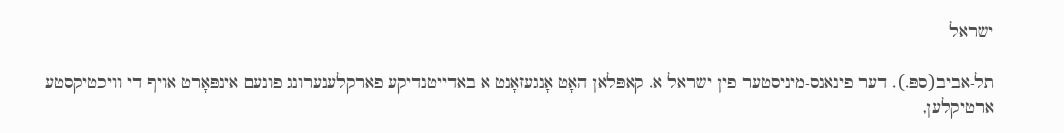ישראל

תל-אביב(ספּ.). דער פינאנס-מיניסטער פין ישראל א. קאפּלאן האָט אָנגעזאָנט א באדייטנדיקע פארקלענערונג פונעם אינפּאָרט אויף די וויכטיקסטע ארטיקלען,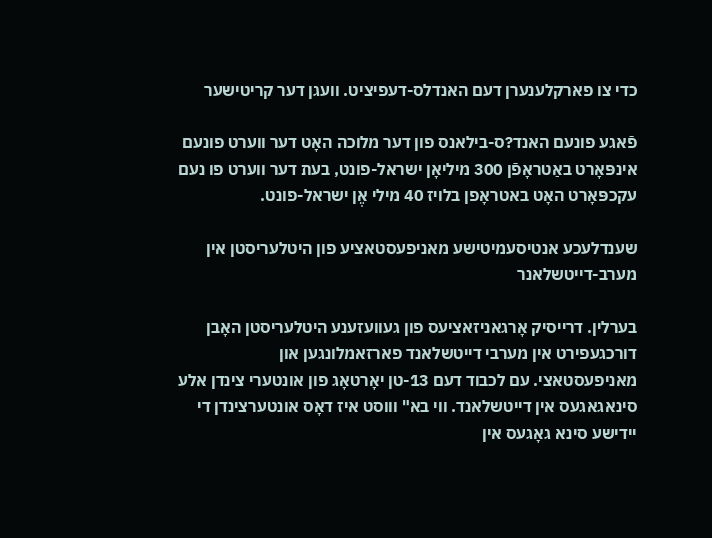כדי צו פארקלענערן דעם האנדלס-דעפיציט. וועגן דער קריטישער

פֿאגע פונעם האנד?ס-בילאנס פון דער מלוכה האָט דער ווערט פונעם אינפּאָרט באַטראָפֿן 300 מיליאָן ישראל-פונט, בעת דער ווערט פו נעם עקכפּאָרט האָט באטראָפן בלויז 40 מילי אֶן ישראל-פונט.

שענדלעכע אנטיסעמיטישע מאניפעסטאציע פון היטלעריסטן אין מערב-דייטשלאנר

בערלין. דרייסיק אָרגאניזאציעס פון געוועזענע היטלעריסטן האָבן דורכגעפירט אין מערבי דייטשלאנד פארזאמלונגען און מאניפעסטאצי. עם לכבוד דעם 13-טן יאָרטאָג פון אונטערי צינדן אלע סינאגאגעס אין דייטשלאנד. ווי בא" וווסט איז דאָס אונטערצינדן די יידישע סינא גאָגעס אין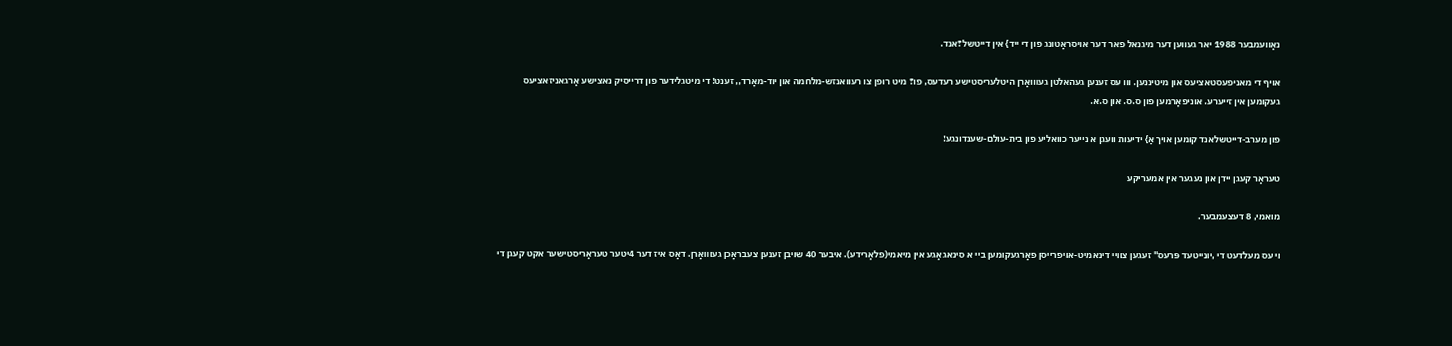נאָוועמבער 1988 יאר געווען דער מיגנאל פאר דער אויסראָטונג פון די ייד} אין דייטשל?אנד.

אויף די מאניפעסטאציעס און מיטיננען. ווו עס זענען געהאלטן געװואָרן היטלעריסטישע רעדעס, פו? מיט רופן צו רעוואנזש-מלחמה און יוד-מאָרד,, זענט! די מיטגלידער פון דרייסיק נאצישע אָרגאניזאציעס געקומען אין זייערע. אוניפאָרמען פון ס.ס. און ס.א.

פון מערב-דייטשלאנד קומען אויך אַ} ידיעות וועגן א נייער כוואליע פון בית-עולם-שענדונגע!

טעראָר קעגן יידן און נעגער אין אמעריקע

מואמי, 8 דעצעמבער.

וי עס מעלדעט די ,יונייטעד פּרעס" זעגען צוויי דינאמיט-אויפרייסן פאָרגעקומען ביי א סינאגאָגע אין מיאמי(פלאָרידע). איבער 40 שויבן זענען צעבראָכן געוװאָרן. דאָס איז דער 4יטער טעראָריסטישער אקט קעגן די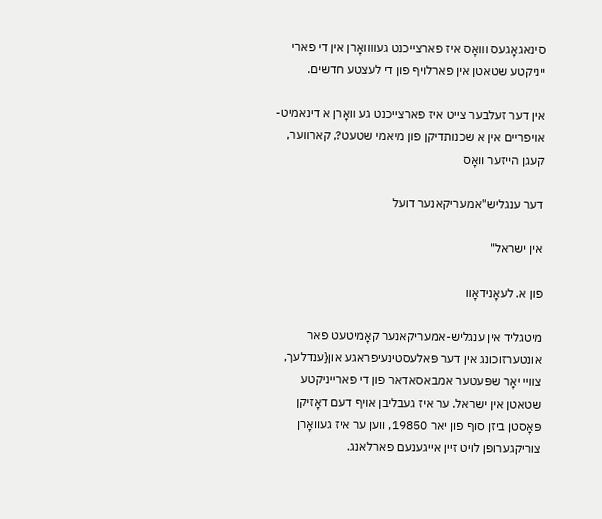סינאגאָגעס וװאָס איז פארצייכנט געוװואָרן אין די פארי ייניקטע שטאטן אין פארלויף פון די לעצטע חדשים.

אין דער זעלבער צייט איז פארצייכנט גע װאָרן א דינאמיט-אויפריים אין א שכנותדיקן פון מיאמי שטעט?, קארווער, קעגן הייזער וואָס

דער ענגליש"אמעריקאנער דועל

אין ישראל"

פון א. לעאָנידאָוו

מיטגליד אין ענגליש-אמעריקאנער קאָמיטעט פאר אונטערזוכונג אין דער פּאלעסטינעיפראגע און{ענדלעך, צוויי יאָר שפּעטער אמבאסאדאר פון די פארייניקטע שטאטן אין ישראל. ער איז געבליבן אויף דעם דאָזיקן פּאָסטן ביזן סוף פון יאר 19850, ווען ער איז געוואָרן צוריקגערופן לויט זיין אייגענעם פארלאנג.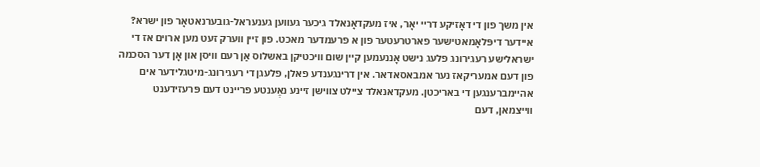אין משך פון די דאָזיקע דריי יאָר, איז מעקדאָנאלד גיכער געווען גענעראל-גובערנאטאָר פון ישרא? איידער דיפּלאָמאטישער פארטרעטער פון א פרעמדער מאכט. פון זיין ווערק זעט מען ארוים אז די ישראלישע רעגירונג פלעג נישט אָננעמען קיין שום וויכטיקן באשלוס אַן רעם וויסן און אָן דער הסכמה פון דעם אמעריקאז נער אמבאסאדאר. אין דרינגענדע פאלן, פלעגן די רעגירונג-מיטגלידער אים אהיימברענגען די באריכטן. מעקדאנאלד ציילט צווישן זיינע נאֶענטע פריינט דעם פּרעזידענט ווייצמאן, דעם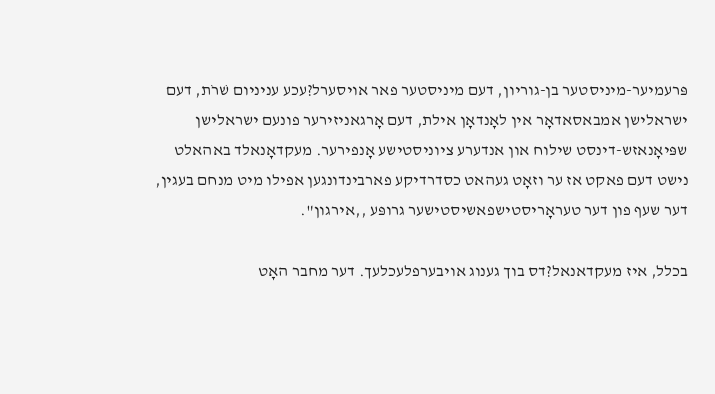פּרעמיער-מיניסטער בן-גוריון, דעם מיניסטער פאר אויסערל?עכע עניניום שׁרֹת, דעם ישראלישן אמבאסאדאָר אין לאָנדאָן אילת, דעם אָרגאניזירער פונעם ישראלישן שפּיאָנאזש-דינסט שילוח און אנדערע ציוניסטישע אָנפירער. מעקדאָנאלד באהאלט נישט דעם פאקט אז ער וזאָט געהאט כסדרדיקע פארבינדונגען אפילו מיט מנחם בעגין, דער שעף פון דער טעראָריסטישפאשיסטישער גרופּע ,,אירגון".

בכלל, איז מעקדאנאל?דס בוך גענוג אויבערפלעכלעך. דער מחבר האָט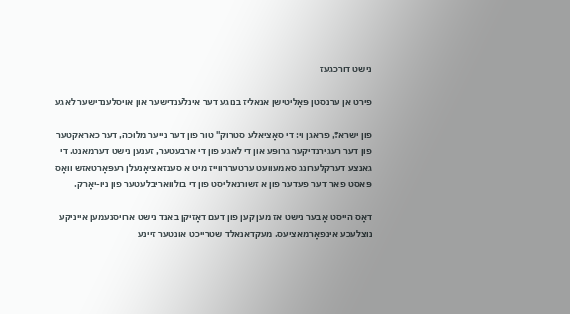נישט דורכגעז

פירט אן ערנסטן פּאָליטישן אנאליז בנוגע דער אינלֿענדישער און אויסלענדישער לאגע

פון ישרא?, פראגן וי: די סאָציאלע סטרוק" טור פון דער נייער מלוכה, דער כאראקטער פון דער רעגירנדיקער גרופּע און די לאגע פון די ארבעטער, זענען נישט דערמאנט. די גאנצע דערקלערונג סאמעוועט ערטעררווייז מיט א סענזאציאָנעלן רעפּאָרטאזש וואָס פּאסט פאר דער פעדער פון א זשורנאליסט פון די בולוואריבלעטער פון ניו-יאָרק.

דאָס הייסט אָבער נישט אז מען קען פון דעם דאָזיקן באנד נישט ארויסנעמען אייניקע נוצלעכע אינפאָרמאציעס. מעקדאנאלד שטרייכט אונטער זיינע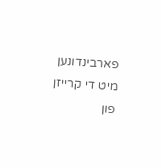פארבינדונען מיט די קרייזן פון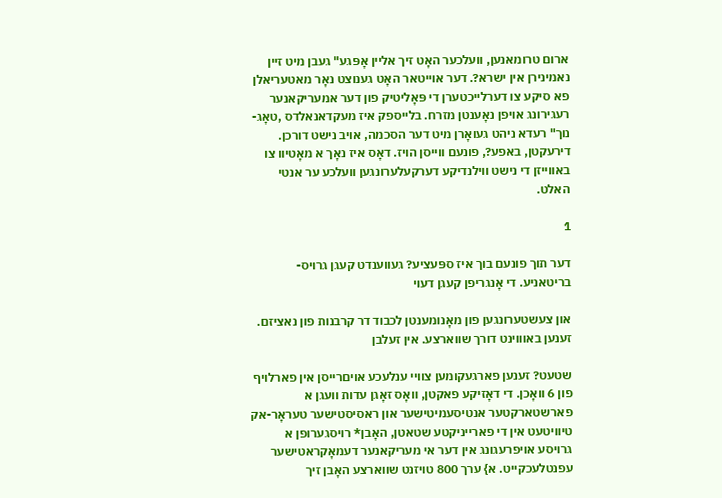ארום טרומאנען, וועלכער האָט זיך אליין אָפּגע" געבן מיט זיין נאמינירן אין ישרא?. דער אױיטאר האָט גענוצט נאָר מאטעריאלן פא סיקע צו דערלייכטערן די פּאָליטיק פון דער אמעריקאנער רעגירונג אויפן נאָענטן מזרח. בלייספק איז מעקדאנאלדס ,טאָג-נוך" רעדא ניהט געואָרן מיט דער הסכמה, אויב נישט דורכן. דירעקטן, באפע?, פונעם ווייסן הויז. דאָס איז נאָך א מאָטיוו צו באווייזן די נישט ווילנדיקע דערקעלערונגען וועלכע ער אנטי האלט.

1

דער תוך פונעם בוך איז ספּעציע? געווענדט קעגן גרויס-בריטאניע. די אָנגריפן קעגן דעױ

און צעשטערונגען פון מאָנומענטן לכבוד דר קרבנות פון נאציזם. זענען באוווינט דורך שווארצע. אין זעלבן

שטעט? זענען פארגעקומען צוויי ענלעכע אויםרייסן אין פארלויף פון 6 וואָכן. די דאָזיקע פאקטן, װאָס זאָגן עדות וועגן א פארשטארקטער אנטיסעמיטישער און ראסיסטישער טעראָר-אק טיוויטעט אין די פארייניקטע שטאטן, האָבן* רויסגערופן א גרויסע אויפרעגונג אין דער אי מעריקאנער דעמאָקראטישער עפנטלעכקייט. א} ערך 800 טויזנט שווארצע האָבן זיך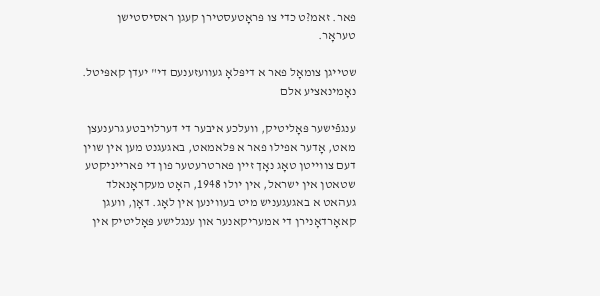פאר. זאמ?ט כדי צו פּראָטעסטירן קעגן ראסיסטישן טעראָר.

שטייגן צומאָל פאר א דיפּלאָ געוועזענעם די" יעדן קאפּיטל. נאָמינאציע אלם

ענגפֿישער פּאָליטיק, וועלכע איבער די דערלויבטע גרענעצן מאט, אָדער אפילו פאר א פּלאמאט, באגעגנט מען אין שוין דעם צווייטן טאָג נאָך זיין פארטרעטער פון די פארייניקטע שטאטן אין ישראל, אין יולו 1948, האָט מעקראָנאלד געהאט א באגעגעניש מיט בעווינען אין לאָג. דאָן, וועגן קאאָרדאָנירן די אמעריקאנער און ענגלישע פּאָליטיק אין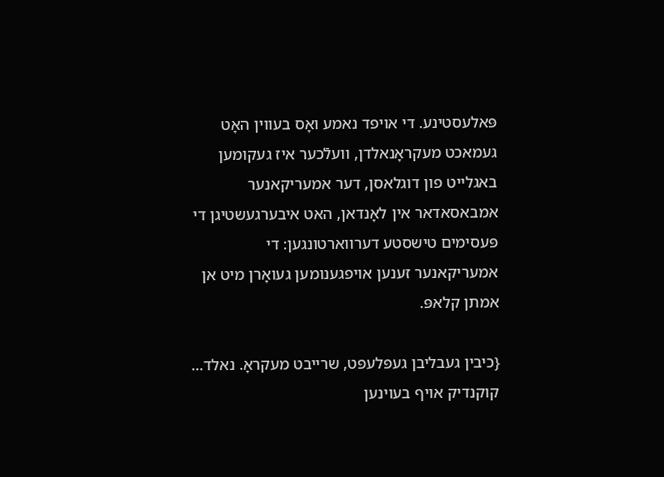פּאלעסטינע. די אויפד נאמע ואָס בעווין האָט געמאכט מעקראָנאלדן, וועלֿכער איז געקומען באגלייט פון דוגלאסן, דער אמעריקאנער אמבאסאדאר אין לאָנדאן, האט איבערגעשטיגן די פּעסימים טישסטע דערווארטונגען: די אמעריקאנער זענען אויפגענומען געואָרן מיט אן אמתן קלאפּ.

{כיבין געבליבן געפּלעפּט, שרייבט מעקראָ. נאלד... קוקנדיק אויף בעוינען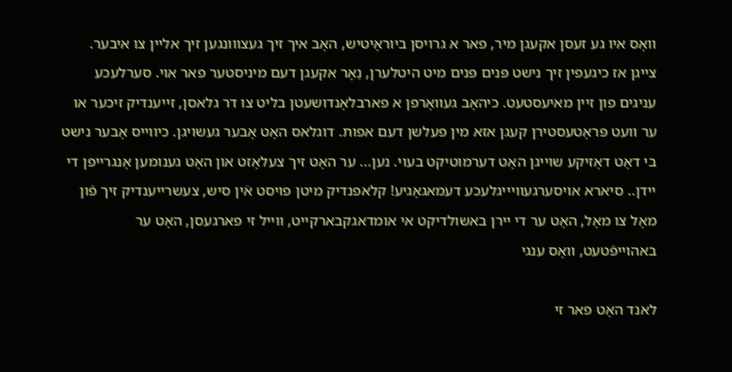װאָס איו גע זעסן אקעגן מיר, פאר א גרויסן ביוראָיטיש, האָב איך זיך געצווונגען זיך אליין צו איבער. צייגן אז כיגעפין זיך נישט פּנים פּנים מיט היטלערן, נֵאָר אקעגן דעם מיניסטער פאר אוי. סערלעכע עניגים פון זיין מאיעסטעט. כיהאָב געװאָרפן א פארבלאָנדושעטן בליט צו דר גלאסן, זײענדיק זיכער או ער װעט פּראָטעסטירן קעגן אזא מין פעלשן דעם אפות. דוגלאס האָט אָבער געשויגן. כיווייס אָבער נישט בי דאָט דאָזיקע שוייגן האָט דערמוטיקט בעוי. נען... ער האָט זיך צעלאָזט און האָט גענומען אָנגרייפן די יידן.. סיארא אױסערגעװײיגלעכע דעמאגאָגיע! קלאפנדיק מיטן פויסט אֿין סיש, צעשרייענדיק זיך פֿון מאָל צו מאָל, האָט ער די יירן באשולדיקט אי אומדאגקבארקייט, ווייל זי פארגעסן, האָט ער באהױיפֿטעט, װאָס ענגי

לאנד האָט פאר זי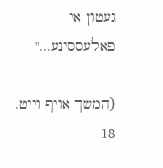געטון אי פאלעססינע..."

(המשך אויף וייט. 18